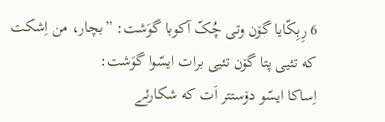6 رِبِکّایا گۆن وتی چُکّ آکوبا گوَشت: ”بچار، من اِشکت که تئیی پتا گۆن تئیی برات ایسّوا گوَشت:
اِساکا ایسّو دۆستتر اَت که شکارئے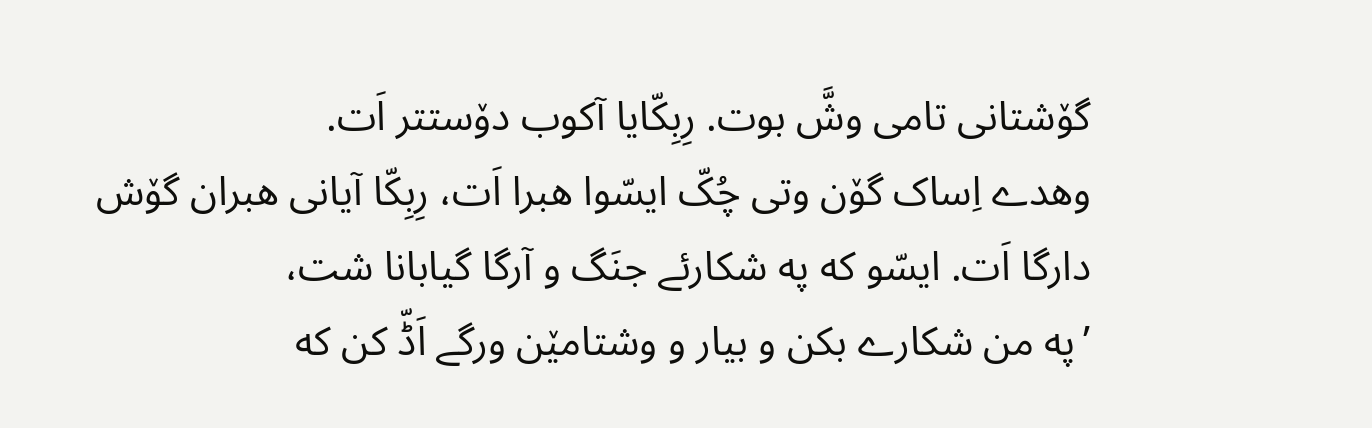گۆشتانی تامی وشَّ بوت. رِبِکّایا آکوب دۆستتر اَت.
وهدے اِساک گۆن وتی چُکّ ایسّوا هبرا اَت، رِبِکّا آیانی هبران گۆش دارگا اَت. ایسّو که په شکارئے جنَگ و آرگا گیابانا شت،
’په من شکارے بکن و بیار و وشتامێن ورگے اَڈّ کن که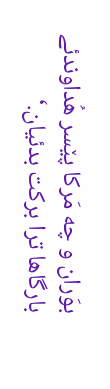بوَران و چه مَرکا پێسر هُداوندئے بارگاها ترا برکت بدئیان.‘